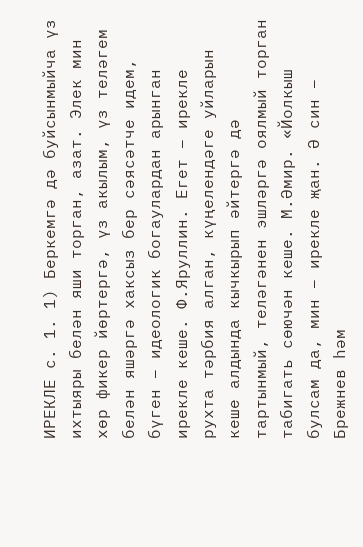ИРЕКЛЕ с. 1. 1) Беркемгә дә буйсынмыйча үз ихтыяры белән яши торган, азат. Элек мин хөр фикер йөртергә, үз акылым, үз теләгем белән яшәргә хаксыз бер сәясәтче идем, бүген – идеологик богаулардан арынган ирекле кеше. Ф.Яруллин. Егет – ирекле рухта тәрбия алган, күңелендәге уйларын кеше алдында кычкырып әйтергә дә тартынмый, теләгәнен эшләргә оялмый торган табигать сөючән кеше. М.Әмир. «Йолкыш булсам да, мин – ирекле җан. Ә син – Брежнев һәм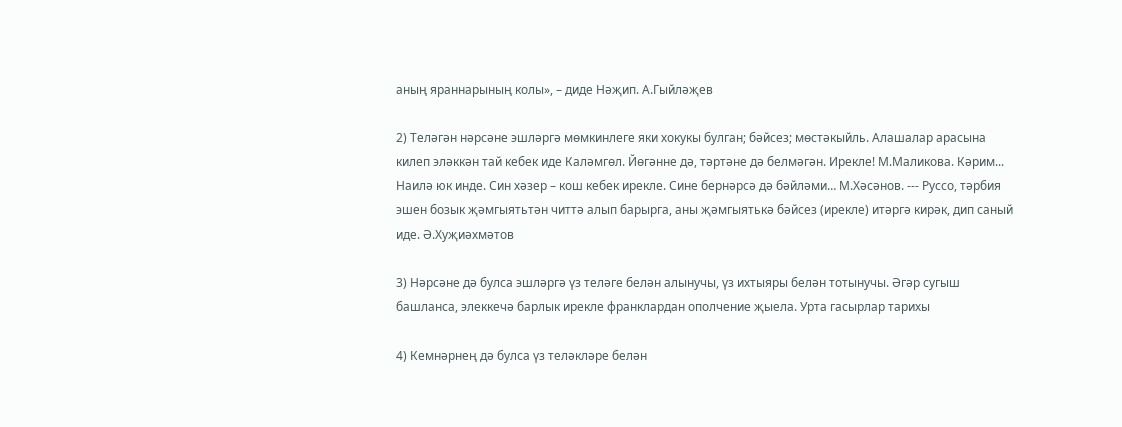аның яраннарының колы», – диде Нәҗип. А.Гыйләҗев

2) Теләгән нәрсәне эшләргә мөмкинлеге яки хокукы булган; бәйсез; мөстәкыйль. Алашалар арасына килеп эләккән тай кебек иде Каләмгөл. Йөгәнне дә, тәртәне дә белмәгән. Ирекле! М.Маликова. Кәрим... Наилә юк инде. Син хәзер – кош кебек ирекле. Сине бернәрсә дә бәйләми… М.Хәсәнов. --- Руссо, тәрбия эшен бозык җәмгыятьтән читтә алып барырга, аны җәмгыятькә бәйсез (ирекле) итәргә кирәк, дип саный иде. Ә.Хуҗиәхмәтов

3) Нәрсәне дә булса эшләргә үз теләге белән алынучы, үз ихтыяры белән тотынучы. Әгәр сугыш башланса, элеккечә барлык ирекле франклардан ополчение җыела. Урта гасырлар тарихы

4) Кемнәрнең дә булса үз теләкләре белән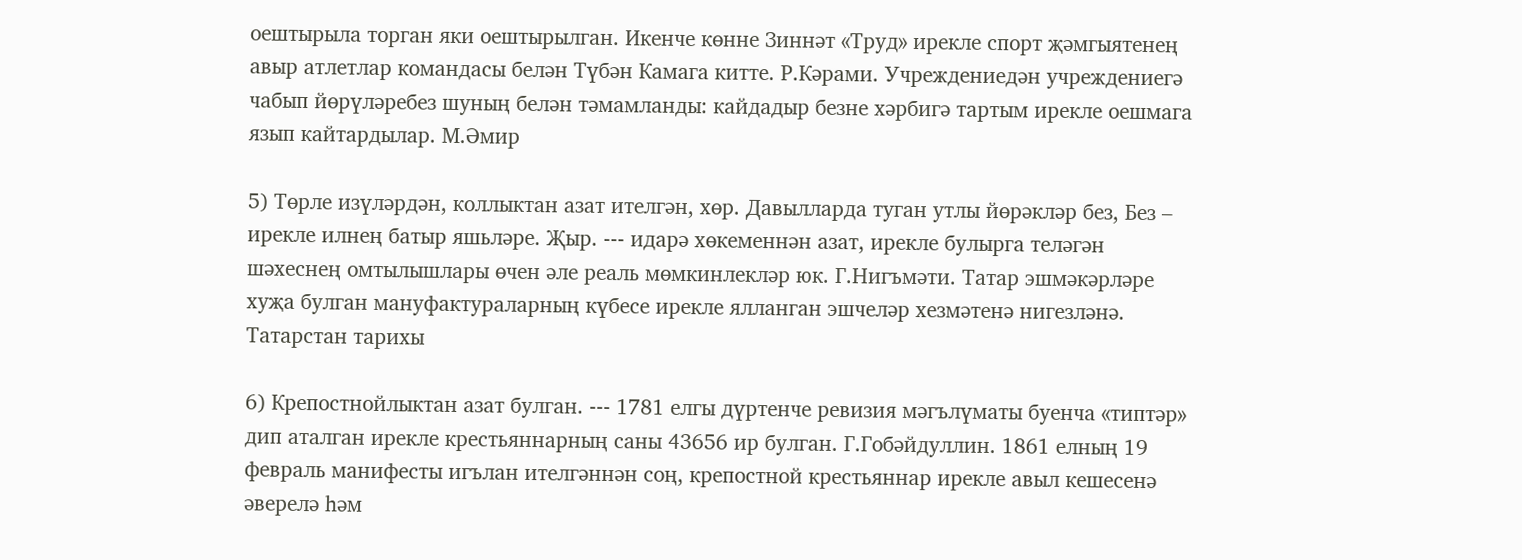оештырыла торган яки оештырылган. Икенче көнне Зиннәт «Труд» ирекле спорт җәмгыятенең авыр атлетлар командасы белән Түбән Камага китте. Р.Кәрами. Учреждениедән учреждениегә чабып йөрүләребез шуның белән тәмамланды: кайдадыр безне хәрбигә тартым ирекле оешмага язып кайтардылар. М.Әмир

5) Төрле изүләрдән, коллыктан азат ителгән, хөр. Давылларда туган утлы йөрәкләр без, Без – ирекле илнең батыр яшьләре. Җыр. --- идарә хөкеменнән азат, ирекле булырга теләгән шәхеснең омтылышлары өчен әле реаль мөмкинлекләр юк. Г.Нигъмәти. Татар эшмәкәрләре хуҗа булган мануфактураларның күбесе ирекле ялланган эшчеләр хезмәтенә нигезләнә. Татарстан тарихы

6) Крепостнойлыктан азат булган. --- 1781 елгы дүртенче ревизия мәгълүматы буенча «типтәр» дип аталган ирекле крестьяннарның саны 43656 ир булган. Г.Гобәйдуллин. 1861 елның 19 февраль манифесты игълан ителгәннән соң, крепостной крестьяннар ирекле авыл кешесенә әверелә һәм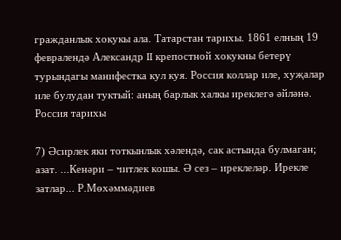гражданлык хокукы ала. Татарстан тарихы. 1861 елның 19 февралендә Александр II крепостной хокукны бетерү турындагы манифестка кул куя. Россия коллар иле, хуҗалар иле булудан туктый: аның барлык халкы иреклегә әйләнә. Россия тарихы

7) Әсирлек яки тоткынлык хәлендә, сак астында булмаган; азат. ...Кенәри – читлек кошы. Ә сез – иреклеләр. Ирекле затлар... Р.Мөхәммәдиев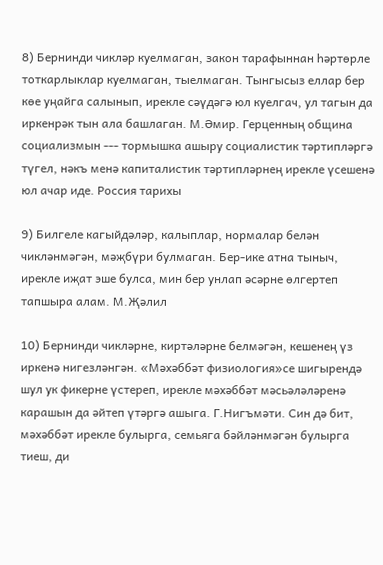8) Бернинди чикләр куелмаган, закон тарафыннан һәртөрле тоткарлыклар куелмаган, тыелмаган. Тынгысыз еллар бер көе уңайга салынып, ирекле сәүдәгә юл куелгач, ул тагын да иркенрәк тын ала башлаган. М.Әмир. Герценның община социализмын --- тормышка ашыру социалистик тәртипләргә түгел, нәкъ менә капиталистик тәртипләрнең ирекле үсешенә юл ачар иде. Россия тарихы

9) Билгеле кагыйдәләр, калыплар, нормалар белән чикләнмәгән, мәҗбүри булмаган. Бер-ике атна тыныч, ирекле иҗат эше булса, мин бер унлап әсәрне өлгертеп тапшыра алам. М.Җәлил

10) Бернинди чикләрне, киртәләрне белмәгән, кешенең үз иркенә нигезләнгән. «Мәхәббәт физиология»се шигырендә шул ук фикерне үстереп, ирекле мәхәббәт мәсьәләләренә карашын да әйтеп үтәргә ашыга. Г.Нигъмәти. Син дә бит, мәхәббәт ирекле булырга, семьяга бәйләнмәгән булырга тиеш, ди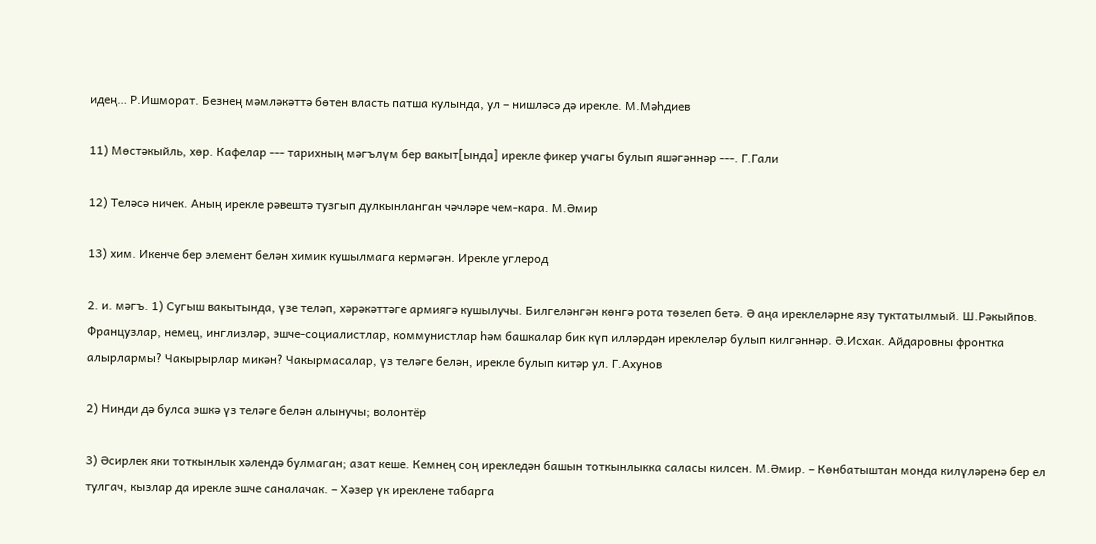идең… Р.Ишморат. Безнең мәмләкәттә бөтен власть патша кулында, ул – нишләсә дә ирекле. М.Мәһдиев

11) Мөстәкыйль, хөр. Кафелар --- тарихның мәгълүм бер вакыт[ында] ирекле фикер учагы булып яшәгәннәр ---. Г.Гали

12) Теләсә ничек. Аның ирекле рәвештә тузгып дулкынланган чәчләре чем-кара. М.Әмир

13) хим. Икенче бер элемент белән химик кушылмага кермәгән. Ирекле углерод

2. и. мәгъ. 1) Сугыш вакытында, үзе теләп, хәрәкәттәге армиягә кушылучы. Билгеләнгән көнгә рота төзелеп бетә. Ә аңа иреклеләрне язу туктатылмый. Ш.Рәкыйпов. Французлар, немец, инглизләр, эшче-социалистлар, коммунистлар һәм башкалар бик күп илләрдән иреклеләр булып килгәннәр. Ә.Исхак. Айдаровны фронтка алырлармы? Чакырырлар микән? Чакырмасалар, үз теләге белән, ирекле булып китәр ул. Г.Ахунов

2) Нинди дә булса эшкә үз теләге белән алынучы; волонтёр

3) Әсирлек яки тоткынлык хәлендә булмаган; азат кеше. Кемнең соң ирекледән башын тоткынлыкка саласы килсен. М.Әмир. – Көнбатыштан монда килүләренә бер ел тулгач, кызлар да ирекле эшче саналачак. – Хәзер үк иреклене табарга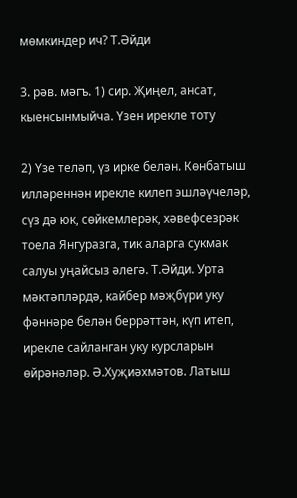мөмкиндер ич? Т.Әйди

3. рәв. мәгъ. 1) сир. Җиңел, ансат, кыенсынмыйча. Үзен ирекле тоту

2) Үзе теләп, үз ирке белән. Көнбатыш илләреннән ирекле килеп эшләүчеләр, сүз дә юк, сөйкемлерәк, хәвефсезрәк тоела Янгуразга, тик аларга сукмак салуы уңайсыз әлегә. Т.Әйди. Урта мәктәпләрдә, кайбер мәҗбүри уку фәннәре белән беррәттән, күп итеп, ирекле сайланган уку курсларын өйрәнәләр. Ә.Хуҗиәхмәтов. Латыш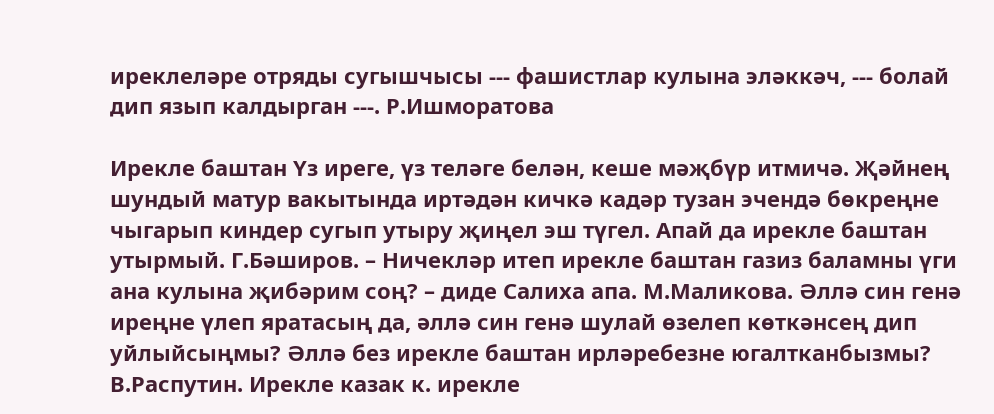иреклеләре отряды сугышчысы --- фашистлар кулына эләккәч, --- болай дип язып калдырган ---. Р.Ишморатова

Ирекле баштан Үз иреге, үз теләге белән, кеше мәҗбүр итмичә. Җәйнең шундый матур вакытында иртәдән кичкә кадәр тузан эчендә бөкреңне чыгарып киндер сугып утыру җиңел эш түгел. Апай да ирекле баштан утырмый. Г.Бәширов. – Ничекләр итеп ирекле баштан газиз баламны үги ана кулына җибәрим соң? – диде Салиха апа. М.Маликова. Әллә син генә иреңне үлеп яратасың да, әллә син генә шулай өзелеп көткәнсең дип уйлыйсыңмы? Әллә без ирекле баштан ирләребезне югалтканбызмы? В.Распутин. Ирекле казак к. ирекле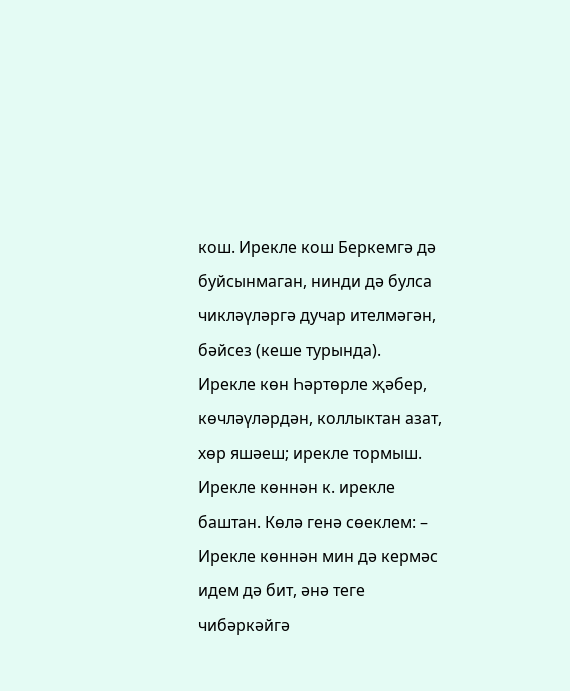кош. Ирекле кош Беркемгә дә буйсынмаган, нинди дә булса чикләүләргә дучар ителмәгән, бәйсез (кеше турында). Ирекле көн Һәртөрле җәбер, көчләүләрдән, коллыктан азат, хөр яшәеш; ирекле тормыш. Ирекле көннән к. ирекле баштан. Көлә генә сөеклем: – Ирекле көннән мин дә кермәс идем дә бит, әнә теге чибәркәйгә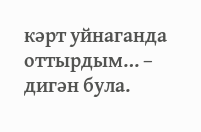кәрт уйнаганда оттырдым… – дигән була.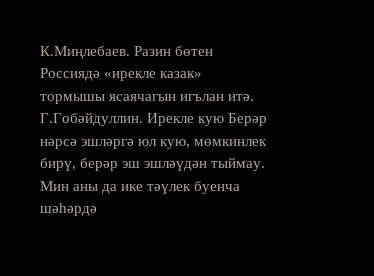К.Миңлебаев. Разин бөтен Россиядә «ирекле казак» тормышы ясаячагын игълан итә. Г.Гобәйдуллин. Ирекле кую Берәр нәрсә эшләргә юл кую, мөмкинлек бирү, берәр эш эшләүдән тыймау. Мин аны да ике тәүлек буенча шәһәрдә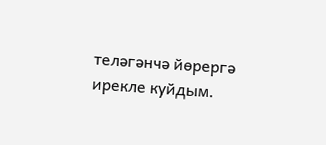теләгәнчә йөрергә ирекле куйдым.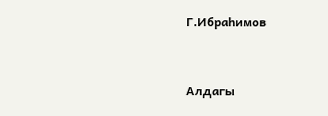Г.Ибраһимов



Алдагы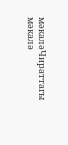мәкаләЧираттагы мәкалә